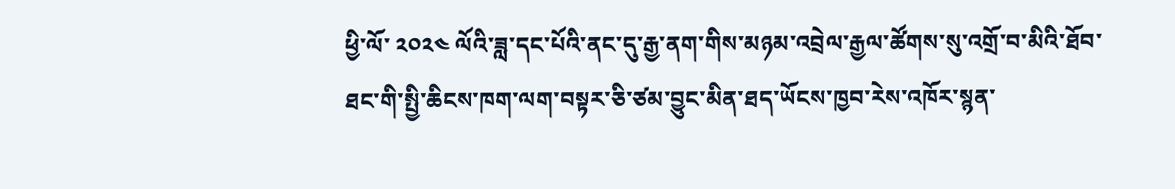ཕྱི་ལོ་ ༢༠༢༤ ལོའི་ཟླ་དང་པོའི་ནང་དུ་རྒྱ་ནག་གིས་མཉམ་འབྲེལ་རྒྱལ་ཚོགས་སུ་འགྲོ་བ་མིའི་ཐོབ་ཐང་གི་སྤྱི་ཆིངས་ཁག་ལག་བསྟར་ཅི་ཙམ་བྱུང་མིན་ཐད་ཡོངས་ཁྱབ་རེས་འཁོར་སྙན་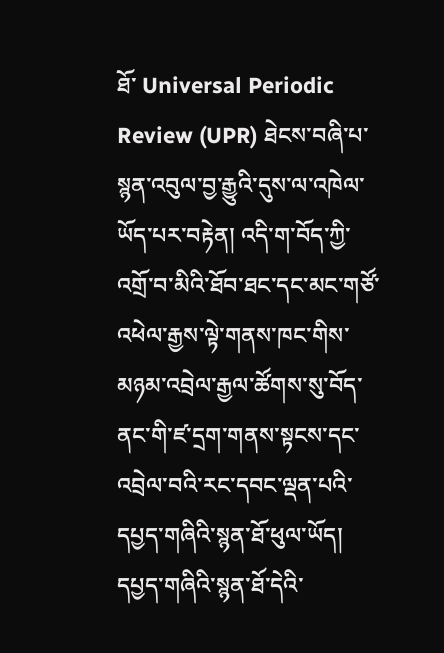ཐོ་ Universal Periodic Review (UPR) ཐེངས་བཞི་པ་སྙན་འབུལ་བྱ་རྒྱུའི་དུས་ལ་འཁེལ་ཡོད་པར་བརྟེན། འདི་ག་བོད་ཀྱི་འགྲོ་བ་མིའི་ཐོབ་ཐང་དང་མང་གཙོ་འཕེལ་རྒྱས་ལྟེ་གནས་ཁང་གིས་མཉམ་འབྲེལ་རྒྱལ་ཚོགས་སུ་བོད་ནང་གི་ཛ་དྲག་གནས་སྟངས་དང་འབྲེལ་བའི་རང་དབང་ལྡན་པའི་དཔྱད་གཞིའི་སྙན་ཐོ་ཕུལ་ཡོད།
དཔྱད་གཞིའི་སྙན་ཐོ་དེའི་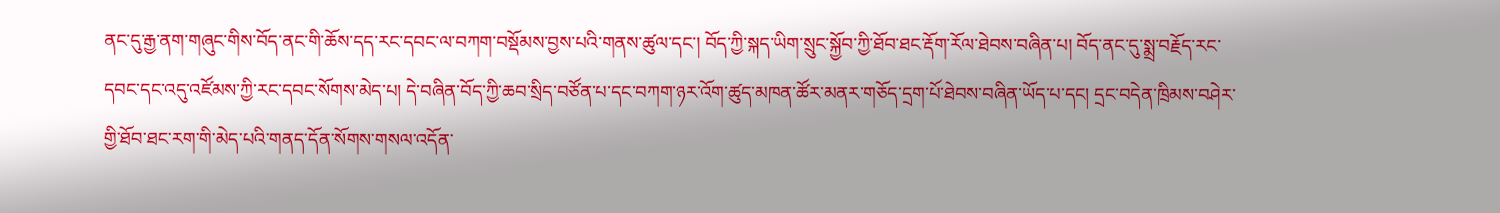ནང་དུ་རྒྱ་ནག་གཞུང་གིས་བོད་ནང་གི་ཆོས་དད་རང་དབང་ལ་བཀག་བསྡོམས་བྱས་པའི་གནས་ཚུལ་དང་། བོད་ཀྱི་སྐད་ཡིག་སྲུང་སྐྱོབ་ཀྱི་ཐོབ་ཐང་རྡོག་རོལ་ཐེབས་བཞིན་པ། བོད་ནང་དུ་སྨྲ་བརྗོད་རང་དབང་དང་འདུ་འཛོམས་ཀྱི་རང་དབང་སོགས་མེད་པ། དེ་བཞིན་བོད་ཀྱི་ཆབ་སྲིད་བཙོན་པ་དང་བཀག་ཉར་འོག་ཚུད་མཁན་ཚོར་མནར་གཅོད་དྲག་པོ་ཐེབས་བཞིན་ཡོད་པ་དང། དྲང་བདེན་ཁྲིམས་བཤེར་གྱི་ཐོབ་ཐང་རག་གི་མེད་པའི་གནད་དོན་སོགས་གསལ་འདོན་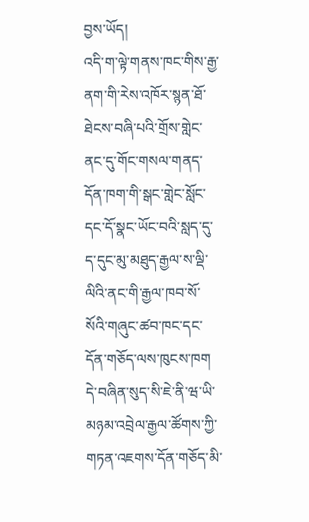བྱས་ཡོད།
འདི་ག་ལྟེ་གནས་ཁང་གིས་རྒྱ་ནག་གི་རེས་འཁོར་སྙན་ཐོ་ཐེངས་བཞི་པའི་གྲོས་གླེང་ནང་དུ་གོང་གསལ་གནད་དོན་ཁག་གི་སྒང་གླེང་སློང་དང་དོ་སྣང་ཡོང་བའི་སླད་དུ་ད་དུང་མུ་མཐུད་རྒྱལ་ས་ལྡི་ལིའི་ནང་གི་རྒྱལ་ཁབ་སོ་སོའི་གཞུང་ཚབ་ཁང་དང་དོན་གཅོད་ལས་ཁུངས་ཁག དེ་བཞིན་སུད་སི་ཇེ་ནི་ཝ་ཡི་མཉམ་འབྲེལ་རྒྱལ་ཚོགས་ཀྱི་གཏན་འཇགས་དོན་གཅོད་མི་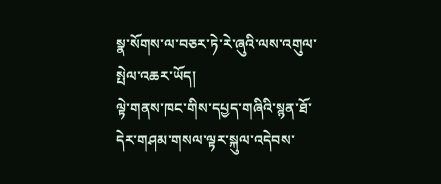སྣ་སོགས་ལ་བཅར་ཏེ་རེ་ཞུའི་ལས་འགུལ་སྤེལ་འཆར་ཡོད།
ལྟེ་གནས་ཁང་གིས་དཔྱད་གཞིའི་སྙན་ཐོ་དེར་གཤམ་གསལ་ལྟར་སྐུལ་འདེབས་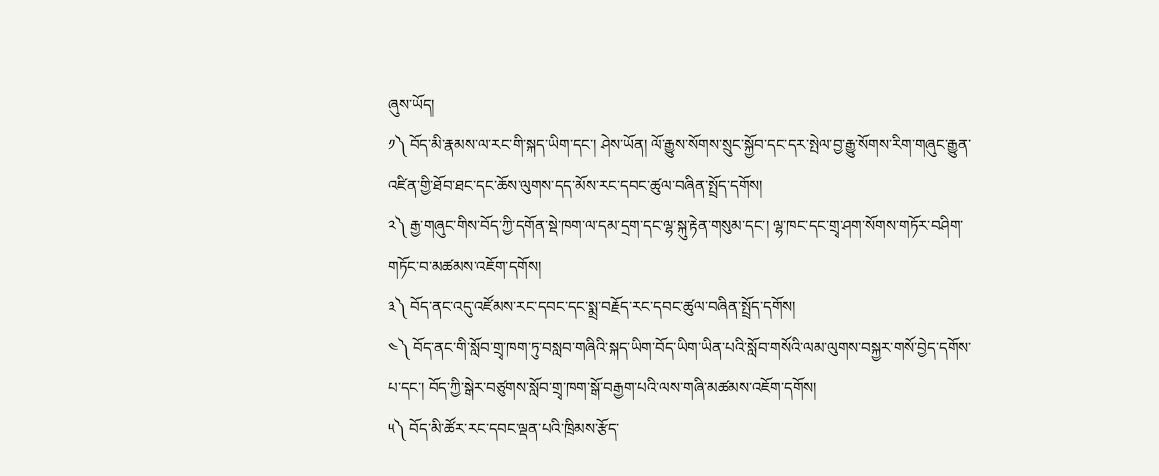ཞུས་ཡོད།
༡༽ བོད་མི་རྣམས་ལ་རང་གི་སྐད་ཡིག་དང་། ཤེས་ཡོན། ལོ་རྒྱུས་སོགས་སྲུང་སྐྱོབ་དང་དར་སྤེལ་བྱ་རྒྱུ་སོགས་རིག་གཞུང་རྒྱུན་འཛིན་གྱི་ཐོབ་ཐང་དང་ཆོས་ལུགས་དད་མོས་རང་དབང་ཚུལ་བཞིན་སྤྲོད་དགོས།
༢༽ རྒྱ་གཞུང་གིས་བོད་ཀྱི་དགོན་སྡེ་ཁག་ལ་དམ་དྲག་དང་ལྷ་སྐུ་རྟེན་གསུམ་དང་། ལྷ་ཁང་དང་གྲྭ་ཤག་སོགས་གཏོར་བཤིག་གཏོང་བ་མཚམས་འཇོག་དགོས།
༣༽ བོད་ནང་འདུ་འཛོམས་རང་དབང་དང་སྨྲ་བརྗོད་རང་དབང་ཚུལ་བཞིན་སྤྲོད་དགོས།
༤༽ བོད་ནང་གི་སློབ་གྲྭ་ཁག་ཏུ་བསླབ་གཞིའི་སྐད་ཡིག་བོད་ཡིག་ཡིན་པའི་སློབ་གསོའི་ལམ་ལུགས་བསྐྱར་གསོ་བྱེད་དགོས་པ་དང་། བོད་ཀྱི་སྒེར་བཙུགས་སློབ་གྲྭ་ཁག་སྒོ་བརྒྱག་པའི་ལས་གཞི་མཚམས་འཇོག་དགོས།
༥༽ བོད་མི་ཚོར་རང་དབང་ལྡན་པའི་ཁྲིམས་རྩོད་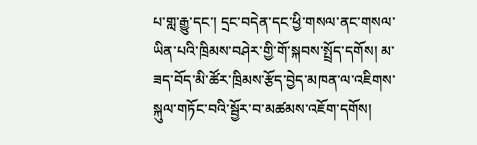པ་གླ་རྒྱུ་དང་། དྲང་བདེན་དང་ཕྱི་གསལ་ནང་གསལ་ཡིན་པའི་ཁྲིམས་བཤེར་གྱི་གོ་སྐབས་སྤྲོད་དགོས། མ་ཟད་བོད་མི་ཚོར་ཁྲིམས་རྩོད་བྱེད་མཁན་ལ་འཇིགས་སྐུལ་གཏོང་བའི་སྦྱོར་བ་མཚམས་འཇོག་དགོས།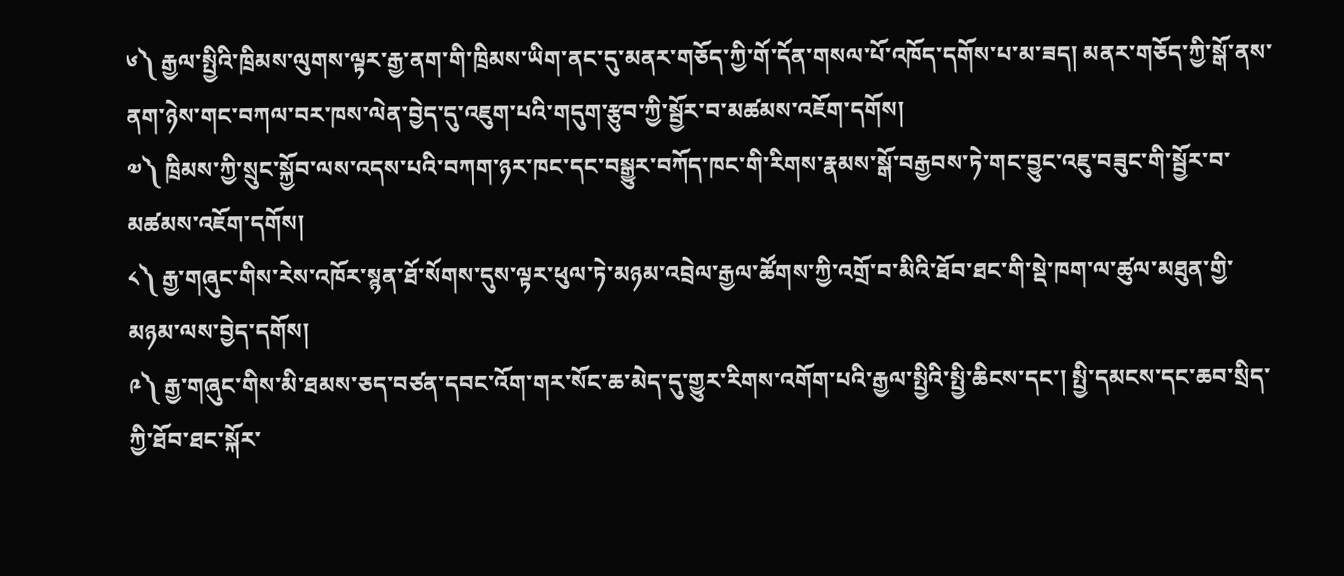༦༽ རྒྱལ་སྤྱིའི་ཁྲིམས་ལུགས་ལྟར་རྒྱ་ནག་གི་ཁྲིམས་ཡིག་ནང་དུ་མནར་གཅོད་ཀྱི་གོ་དོན་གསལ་པོ་འཁོད་དགོས་པ་མ་ཟད། མནར་གཅོད་ཀྱི་སྒོ་ནས་ནག་ཉེས་གང་བཀལ་བར་ཁས་ལེན་བྱེད་དུ་འཇུག་པའི་གདུག་རྩུབ་ཀྱི་སྦྱོར་བ་མཚམས་འཇོག་དགོས།
༧༽ ཁྲིམས་ཀྱི་སྲུང་སྐྱོབ་ལས་འདས་པའི་བཀག་ཉར་ཁང་དང་བསྒྱུར་བཀོད་ཁང་གི་རིགས་རྣམས་སྒོ་བརྒྱབས་ཏེ་གང་བྱུང་འཇུ་བཟུང་གི་སྦྱོར་བ་མཚམས་འཇོག་དགོས།
༨༽ རྒྱ་གཞུང་གིས་རེས་འཁོར་སྙན་ཐོ་སོགས་དུས་ལྟར་ཕུལ་ཏེ་མཉམ་འབྲེལ་རྒྱལ་ཚོགས་ཀྱི་འགྲོ་བ་མིའི་ཐོབ་ཐང་གི་སྡེ་ཁག་ལ་ཚུལ་མཐུན་གྱི་མཉམ་ལས་བྱེད་དགོས།
༩༽ རྒྱ་གཞུང་གིས་མི་ཐམས་ཅད་བཙན་དབང་འོག་གར་སོང་ཆ་མེད་དུ་གྱུར་རིགས་འགོག་པའི་རྒྱལ་སྤྱིའི་སྤྱི་ཆིངས་དང་། སྤྱི་དམངས་དང་ཆབ་སྲིད་ཀྱི་ཐོབ་ཐང་སྐོར་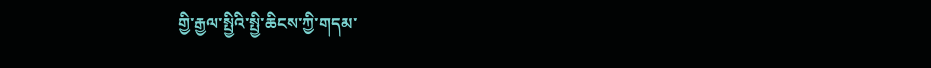གྱི་རྒྱལ་སྤྱིའི་སྤྱི་ཆིངས་ཀྱི་གདམ་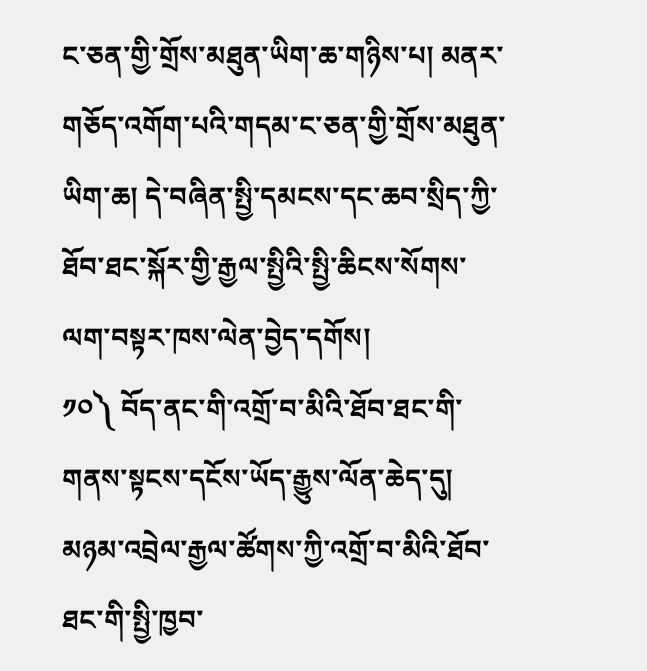ང་ཅན་གྱི་གྲོས་མཐུན་ཡིག་ཆ་གཉིས་པ། མནར་གཅོད་འགོག་པའི་གདམ་ང་ཅན་གྱི་གྲོས་མཐུན་ཡིག་ཆ། དེ་བཞིན་སྤྱི་དམངས་དང་ཆབ་སྲིད་ཀྱི་ཐོབ་ཐང་སྐོར་གྱི་རྒྱལ་སྤྱིའི་སྤྱི་ཆིངས་སོགས་ལག་བསྟར་ཁས་ལེན་བྱེད་དགོས།
༡༠༽ བོད་ནང་གི་འགྲོ་བ་མིའི་ཐོབ་ཐང་གི་གནས་སྟངས་དངོས་ཡོད་རྒྱུས་ལོན་ཆེད་དུ། མཉམ་འབྲེལ་རྒྱལ་ཚོགས་ཀྱི་འགྲོ་བ་མིའི་ཐོབ་ཐང་གི་སྤྱི་ཁྱབ་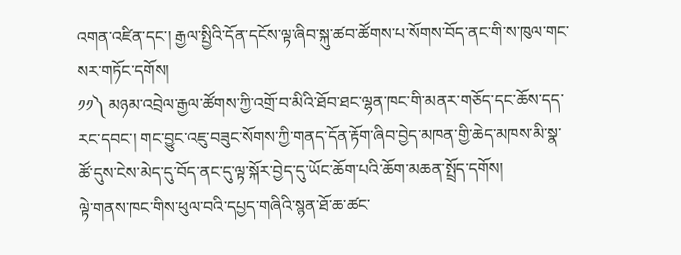འགན་འཛིན་དང་། རྒྱལ་སྤྱིའི་དོན་དངོས་ལྟ་ཞིབ་སྐུ་ཚབ་ཚོགས་པ་སོགས་བོད་ནང་གི་ས་ཁུལ་གང་སར་གཏོང་དགོས།
༡༡༽ མཉམ་འབྲེལ་རྒྱལ་ཚོགས་ཀྱི་འགྲོ་བ་མིའི་ཐོབ་ཐང་ལྷན་ཁང་གི་མནར་གཅོད་དང་ཆོས་དད་རང་དབང་། གང་བྱུང་འཇུ་བཟུང་སོགས་ཀྱི་གནད་དོན་རྟོག་ཞིབ་བྱེད་མཁན་གྱི་ཆེད་མཁས་མི་སྣ་ཚོ་དུས་ངེས་མེད་དུ་བོད་ནང་དུ་ལྟ་སྐོར་བྱེད་དུ་ཡོང་ཆོག་པའི་ཆོག་མཆན་སྤྲོད་དགོས།
ལྟེ་གནས་ཁང་གིས་ཕུལ་བའི་དཔྱད་གཞིའི་སྙན་ཐོ་ཆ་ཚང་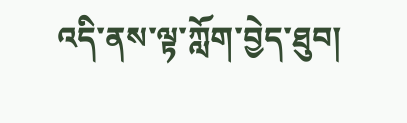འདི་ནས་ལྟ་ཀློག་བྱེད་ཐུབ།